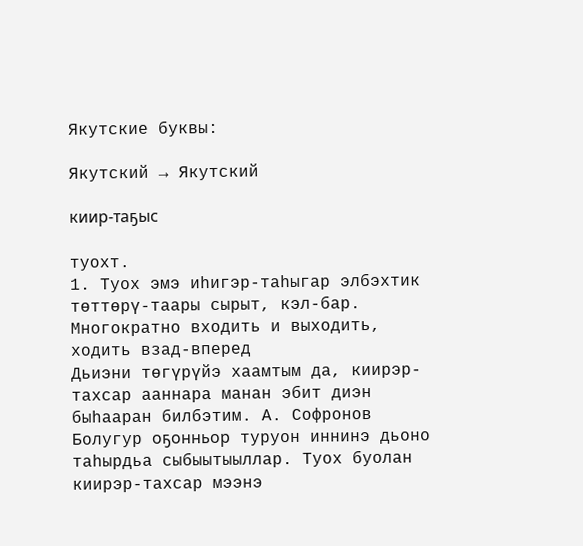Якутские буквы:

Якутский → Якутский

киир-таҕыс

туохт.
1. Туох эмэ иһигэр-таһыгар элбэхтик төттөрү-таары сырыт, кэл-бар. Многократно входить и выходить, ходить взад-вперед
Дьиэни төгүрүйэ хаамтым да, киирэр-тахсар ааннара манан эбит диэн быһааран билбэтим. А. Софронов
Болугур оҕонньор туруон иннинэ дьоно таһырдьа сыбыытыыллар. Туох буолан киирэр-тахсар мээнэ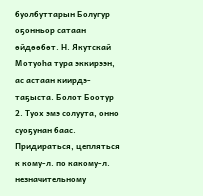буолбуттарын Болугур оҕонньор сатаан өйдөөбөт. Н. Якутскай
Мотуоһа тура эккирээн, ас астаан киирдэ-таҕыста. Болот Боотур
2. Туох эмэ солуута, онно суоҕунан баас. Придираться, цепляться к кому-л. по какому-л. незначительному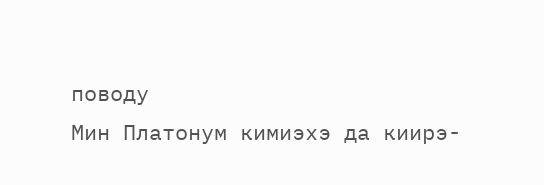поводу
Мин Платонум кимиэхэ да киирэ-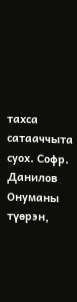тахса сатааччыта суох. Софр. Данилов
Онуманы түөрэн,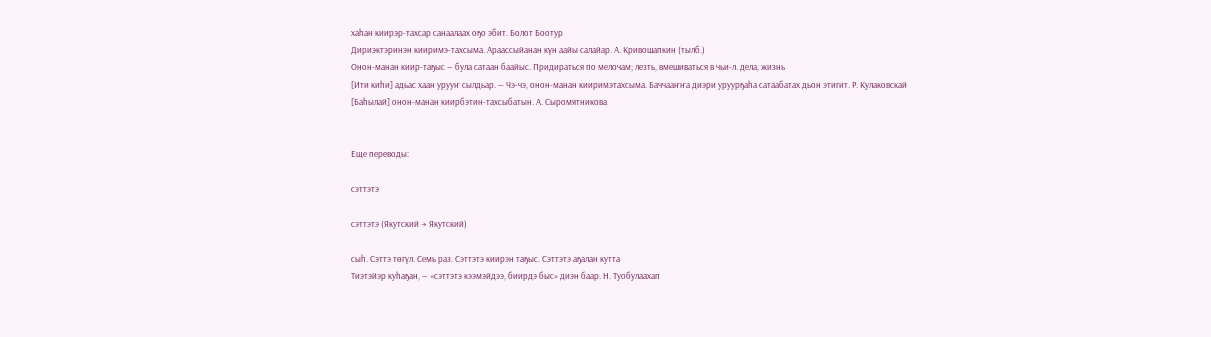хаһан киирэр-тахсар санаалаах оҕо эбит. Болот Боотур
Дириэктэринэн кииримэ-тахсыма. Араассыйанан күн аайы салайар. А. Кривошапкин (тылб.)
Онон-манан киир-таҕыс — була сатаан баайыс. Придираться по мелочам; лезть, вмешиваться в чьи-л. дела, жизнь
[Ити киһи] адьас хаан урууҥ сылдьар. — Чэ-чэ, онон-манан кииримэтахсыма. Баччааҥҥа диэри уруурҕаһа сатаабатах дьон этигит. Р. Кулаковскай
[Баһылай] онон-манан киирбэтин-тахсыбатын. А. Сыромятникова


Еще переводы:

сэттэтэ

сэттэтэ (Якутский → Якутский)

сыһ. Сэттэ төгүл. Семь раз. Сэттэтэ киирэн таҕыс. Сэттэтэ аҕалан кутта
Тиэтэйэр куһаҕан, — «сэттэтэ кээмэйдээ, биирдэ быс» диэн баар. Н. Туобулаахап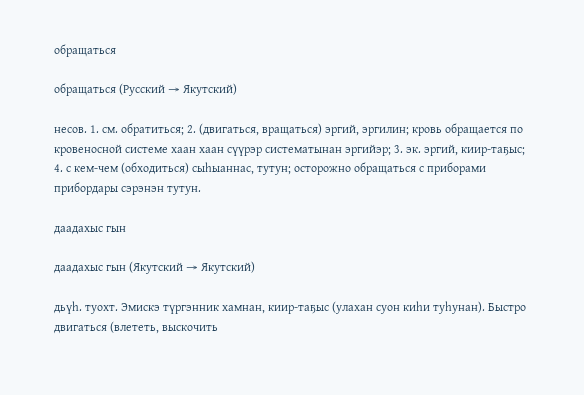обращаться

обращаться (Русский → Якутский)

несов. 1. см. обратиться; 2. (двигаться, вращаться) эргий, эргилин; кровь обращается по кровеносной системе хаан хаан сүүрэр систематынан эргийэр; 3. эк. эргий, киир-таҕыс; 4. с кем-чем (обходиться) сыһыаннас, тутун; осторожно обращаться с приборами прибордары сэрэнэн тутун.

даадахыс гын

даадахыс гын (Якутский → Якутский)

дьүһ. туохт. Эмискэ түргэнник хамнан, киир-таҕыс (улахан суон киһи туһунан). Быстро двигаться (влететь, выскочить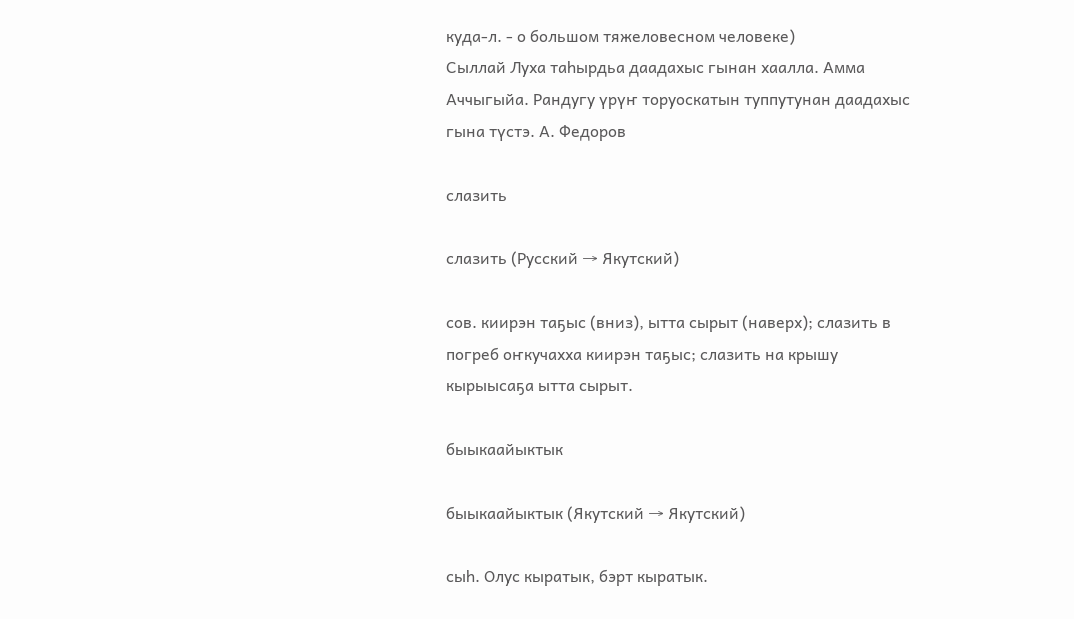куда-л. - о большом тяжеловесном человеке)
Сыллай Луха таһырдьа даадахыс гынан хаалла. Амма Аччыгыйа. Рандугу үрүҥ торуоскатын туппутунан даадахыс гына түстэ. А. Федоров

слазить

слазить (Русский → Якутский)

сов. киирэн таҕыс (вниз), ытта сырыт (наверх); слазить в погреб оҥкучахха киирэн таҕыс; слазить на крышу кырыысаҕа ытта сырыт.

быыкаайыктык

быыкаайыктык (Якутский → Якутский)

сыһ. Олус кыратык, бэрт кыратык.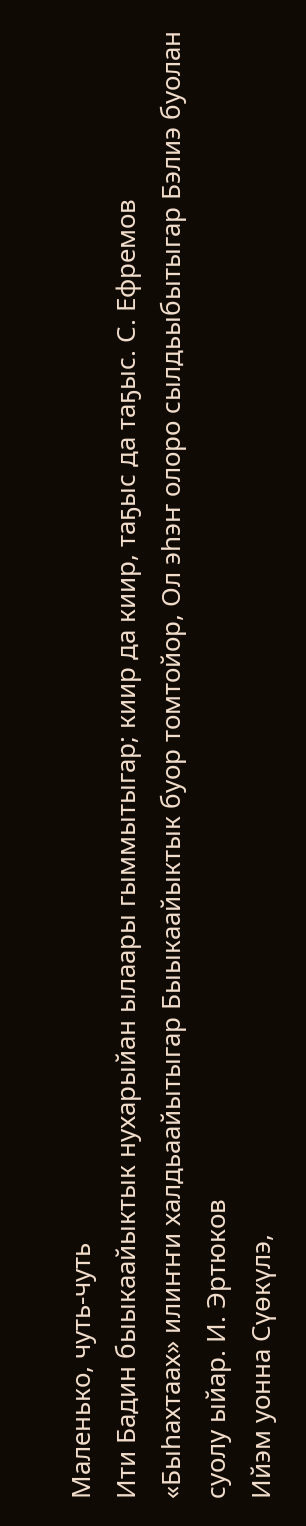Маленько, чуть-чуть
Ити Бадин быыкаайыктык нухарыйан ылаары гыммытыгар; киир да киир, таҕыс да таҕыс. С. Ефремов
«Быһахтаах» илиҥҥи халдьаайытыгар Быыкаайыктык буор томтойор, Ол эһэҥ олоро сылдьыбытыгар Бэлиэ буолан суолу ыйар. И. Эртюков
Ийэм уонна Сүөкүлэ,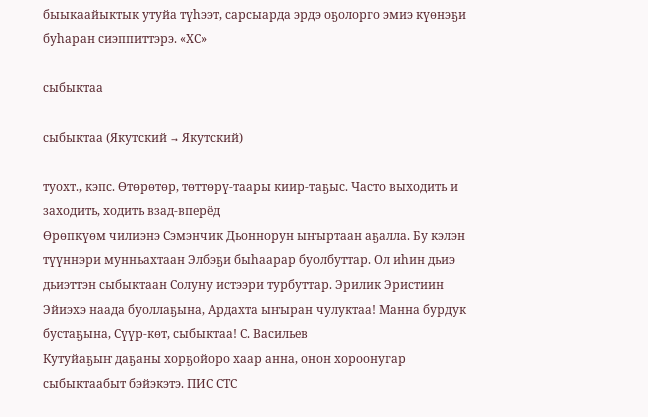быыкаайыктык утуйа түһээт, сарсыарда эрдэ оҕолорго эмиэ күөнэҕи буһаран сиэппиттэрэ. «ХС»

сыбыктаа

сыбыктаа (Якутский → Якутский)

туохт., кэпс. Өтөрөтөр, төттөрү-таары киир-таҕыс. Часто выходить и заходить, ходить взад-вперёд
Өрөпкүөм чилиэнэ Сэмэнчик Дьоннорун ыҥыртаан аҕалла. Бу кэлэн түүннэри мунньахтаан Элбэҕи быһаарар буолбуттар. Ол иһин дьиэ дьиэттэн сыбыктаан Солуну истээри турбуттар. Эрилик Эристиин
Эйиэхэ наада буоллаҕына, Ардахта ыҥыран чулуктаа! Манна бурдук бустаҕына, Сүүр-көт, сыбыктаа! С. Васильев
Кутуйаҕыҥ даҕаны хорҕойоро хаар анна, онон хороонугар сыбыктаабыт бэйэкэтэ. ПИС СТС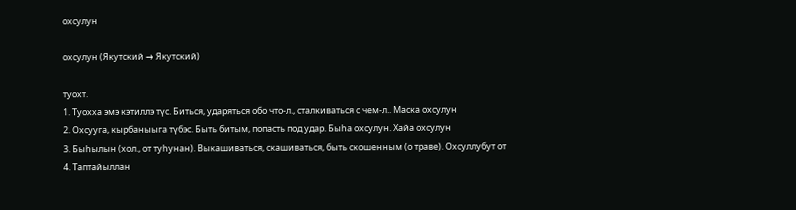охсулун

охсулун (Якутский → Якутский)

туохт.
1. Туохха эмэ кэтиллэ түс. Биться, ударяться обо что-л., сталкиваться с чем-л.. Маска охсулун
2. Охсууга, кырбаныыга түбэс. Быть битым, попасть под удар. Быһа охсулун. Хайа охсулун
3. Быһылын (хол., от туһунан). Выкашиваться, скашиваться, быть скошенным (о траве). Охсуллубут от
4. Таптайыллан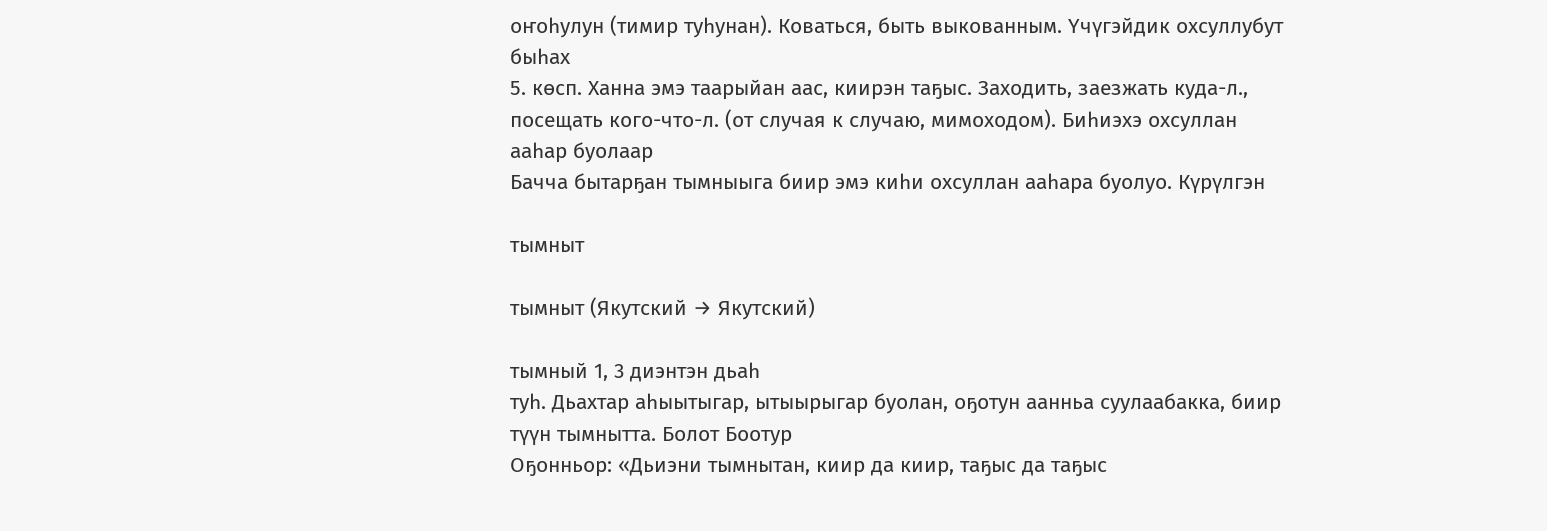оҥоһулун (тимир туһунан). Коваться, быть выкованным. Үчүгэйдик охсуллубут быһах
5. көсп. Ханна эмэ таарыйан аас, киирэн таҕыс. Заходить, заезжать куда-л., посещать кого-что-л. (от случая к случаю, мимоходом). Биһиэхэ охсуллан ааһар буолаар
Бачча бытарҕан тымныыга биир эмэ киһи охсуллан ааһара буолуо. Күрүлгэн

тымныт

тымныт (Якутский → Якутский)

тымный 1, 3 диэнтэн дьаһ
туһ. Дьахтар аһыытыгар, ытыырыгар буолан, оҕотун аанньа суулаабакка, биир түүн тымнытта. Болот Боотур
Оҕонньор: «Дьиэни тымнытан, киир да киир, таҕыс да таҕыс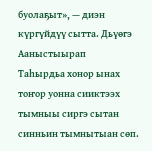буолаҕыт», — диэн күргүйдүү сытта. Дьүөгэ Ааныстыырап
Таһырдьа хонор ынах тоҥор уонна сииктээх тымныы сиргэ сытан синньин тымнытыан сөп.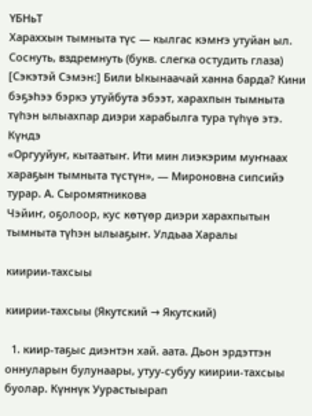ҮБНьТ
Хараххын тымныта түс — кылгас кэмҥэ утуйан ыл. Соснуть, вздремнуть (букв. слегка остудить глаза)
[Сэкэтэй Сэмэн:] Били Ыкынаачай ханна барда? Кини бэҕэһээ бэркэ утуйбута эбээт, харахпын тымныта түһэн ылыахпар диэри харабылга тура түһүө этэ. Күндэ
«Оргууйуҥ, кытаатыҥ. Ити мин лиэкэрим муҥнаах хараҕын тымныта түстүн», — Мироновна сипсийэ турар. А. Сыромятникова
Чэйиҥ, оҕолоор, кус көтүөр диэри харахпытын тымныта түһэн ылыаҕыҥ. Улдьаа Харалы

киирии-тахсыы

киирии-тахсыы (Якутский → Якутский)

  1. киир-таҕыс диэнтэн хай. аата. Дьон эрдэттэн оннуларын булунаары, утуу-субуу киирии-тахсыы буолар. Күннүк Уурастыырап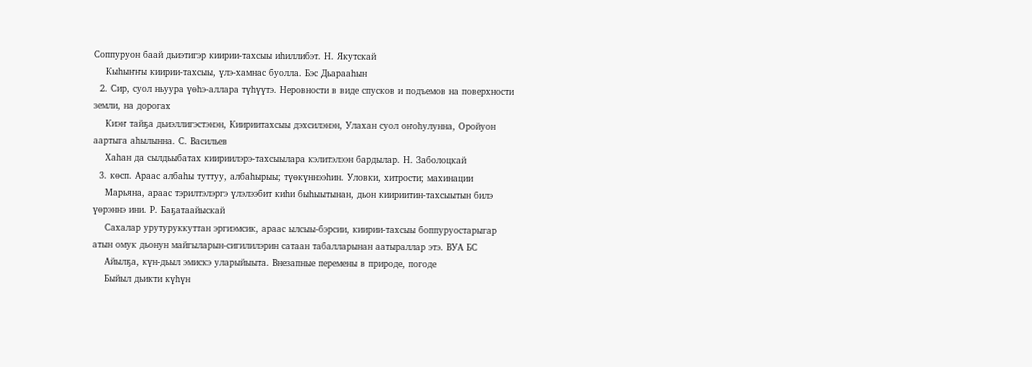Соппуруон баай дьиэтигэр киирии-тахсыы иһиллибэт. Н. Якутскай
    Кыһыҥҥы киирии-тахсыы, үлэ-хамнас буолла. Бэс Дьарааһын
  2. Сир, суол ньуура үөһэ-аллара түһүүтэ. Неровности в виде спусков и подъемов на поверхности земли, на дорогах
    Киэҥ тайҕа дьиэллигэстэнэн, Киириитахсыы дэхсилэнэн, Улахан суол оҥоһулунна, Оройуон аартыга аһылынна. С. Васильев
    Хаһан да сылдьыбатах киириилэрэ-тахсыылара кэлитэлээн бардылар. Н. Заболоцкай
  3. көсп. Араас албаһы туттуу, албаһырыы; түөкүннээһин. Уловки, хитрости; махинации
    Марьяна, араас тэрилтэлэргэ үлэлээбит киһи быһыытынан, дьон киириитин-тахсыытын билэ үөрэннэ ини. Р. Баҕатаайыскай
    Сахалар урутуруккуттан эргиэмсик, араас ылсыы-бэрсии, киирии-тахсыы боппуруостарыгар атын омук дьонун майгыларын-сигилилэрин сатаан табалларынан аатыраллар этэ. ВУА БС
    Айылҕа, күн-дьыл эмискэ уларыйыыта. Внезапные перемены в природе, погоде
    Быйыл дьикти күһүн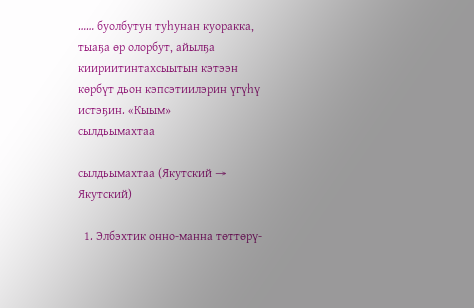…… буолбутун туһунан куоракка, тыаҕа өр олорбут, айылҕа киириитинтахсыытын кэтээн көрбүт дьон кэпсэтиилэрин үгүһү истэҕин. «Кыым»
сылдьымахтаа

сылдьымахтаа (Якутский → Якутский)

  1. Элбэхтик онно-манна төттөрү-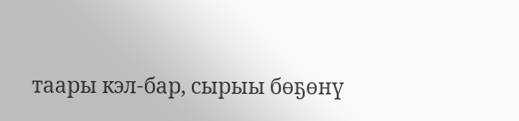таары кэл-бар, сырыы бөҕөнү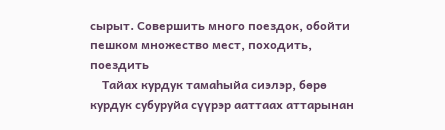сырыт. Совершить много поездок, обойти пешком множество мест, походить, поездить
    Тайах курдук тамаһыйа сиэлэр, бөрө курдук субуруйа сүүрэр ааттаах аттарынан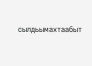сылдьымахтаабыт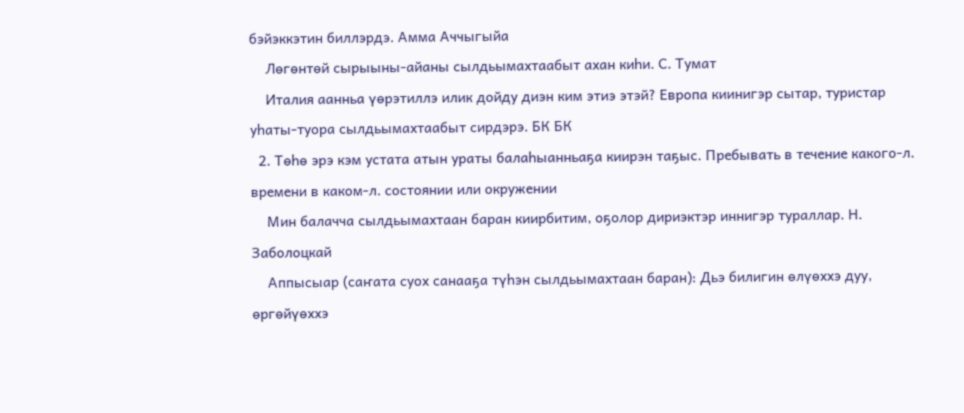бэйэккэтин биллэрдэ. Амма Аччыгыйа
    Лөгөнтөй сырыыны-айаны сылдьымахтаабыт ахан киһи. С. Тумат
    Италия аанньа үөрэтиллэ илик дойду диэн ким этиэ этэй? Европа киинигэр сытар, туристар уһаты-туора сылдьымахтаабыт сирдэрэ. БК БК
  2. Төһө эрэ кэм устата атын ураты балаһыанньаҕа киирэн таҕыс. Пребывать в течение какого-л. времени в каком-л. состоянии или окружении
    Мин балачча сылдьымахтаан баран киирбитим, оҕолор дириэктэр иннигэр тураллар. Н. Заболоцкай
    Аппысыар (саҥата суох санааҕа түһэн сылдьымахтаан баран): Дьэ билигин өлүөххэ дуу, өргөйүөххэ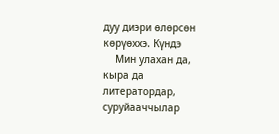дуу диэри өлөрсөн көрүөххэ. Күндэ
    Мин улахан да, кыра да литератордар, суруйааччылар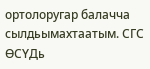ортолоругар балачча сылдьымахтаатым. СГС ӨСҮДь